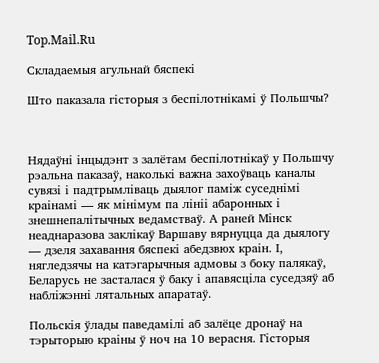Top.Mail.Ru

Складаемыя агульнай бяспекі

Што паказала гісторыя з беспілотнікамі ў Польшчы?



Нядаўні інцыдэнт з залётам беспілотнікаў у Польшчу рэальна паказаў, наколькі важна захоўваць каналы сувязі і падтрымліваць дыялог паміж суседнімі краінамі — як мінімум па лініі абаронных і знешнепалітычных ведамстваў. А раней Мінск неаднаразова заклікаў Варшаву вярнуцца да дыялогу — дзеля захавання бяспекі абедзвюх краін. І, нягледзячы на катэгарычныя адмовы з боку палякаў, Беларусь не засталася ў баку і апавясціла суседзяў аб набліжэнні лятальных апаратаў.

Польскія ўлады паведамілі аб залёце дронаў на тэрыторыю краіны ў ноч на 10 верасня. Гісторыя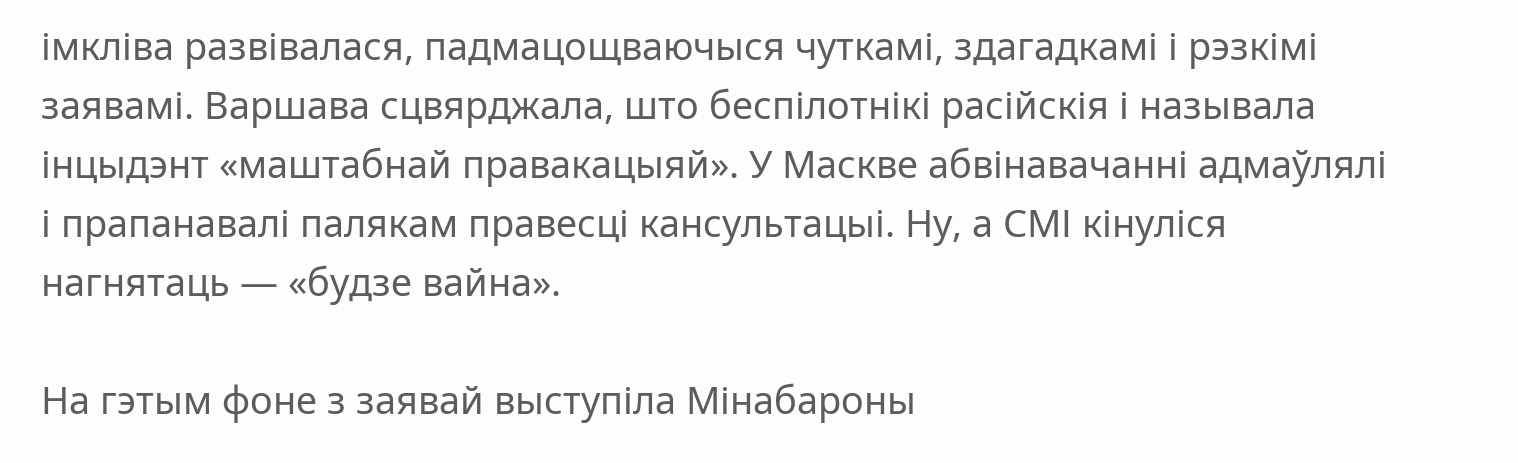імкліва развівалася, падмацощваючыся чуткамі, здагадкамі і рэзкімі заявамі. Варшава сцвярджала, што беспілотнікі расійскія і называла інцыдэнт «маштабнай правакацыяй». У Маскве абвінавачанні адмаўлялі і прапанавалі палякам правесці кансультацыі. Ну, а СМІ кінуліся нагнятаць — «будзе вайна».

На гэтым фоне з заявай выступіла Мінабароны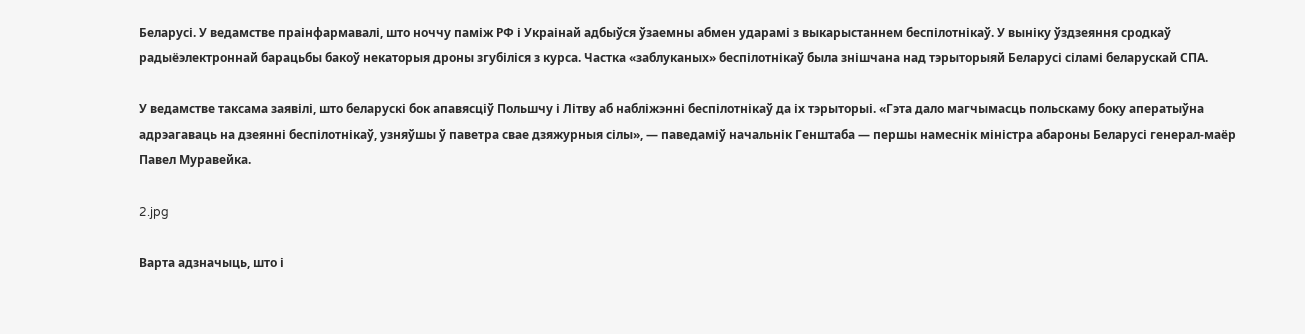Беларусі. У ведамстве праінфармавалі, што ноччу паміж РФ і Украінай адбыўся ўзаемны абмен ударамі з выкарыстаннем беспілотнікаў. У выніку ўздзеяння сродкаў радыёэлектроннай барацьбы бакоў некаторыя дроны згубіліся з курса. Частка «заблуканых» беспілотнікаў была знішчана над тэрыторыяй Беларусі сіламі беларускай СПА.

У ведамстве таксама заявілі, што беларускі бок апавясціў Польшчу і Літву аб набліжэнні беспілотнікаў да іх тэрыторыі. «Гэта дало магчымасць польскаму боку аператыўна адрэагаваць на дзеянні беспілотнікаў, узняўшы ў паветра свае дзяжурныя сілы», — паведаміў начальнік Генштаба — першы намеснік міністра абароны Беларусі генерал-маёр Павел Муравейка.

2.jpg

Варта адзначыць, што і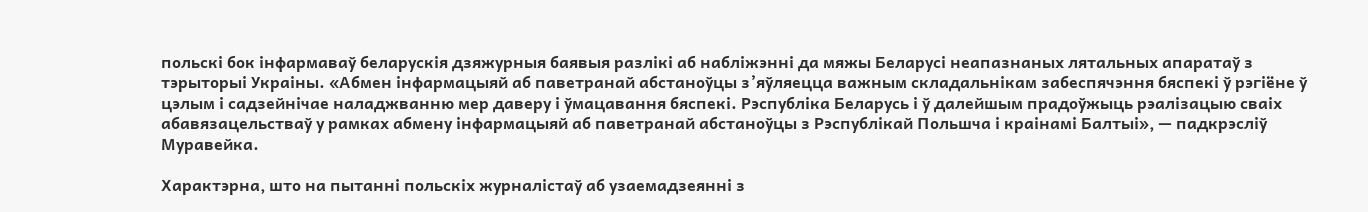польскі бок інфармаваў беларускія дзяжурныя баявыя разлікі аб набліжэнні да мяжы Беларусі неапазнаных лятальных апаратаў з тэрыторыі Украіны. «Абмен інфармацыяй аб паветранай абстаноўцы з’яўляецца важным складальнікам забеспячэння бяспекі ў рэгіёне ў цэлым і садзейнічае наладжванню мер даверу і ўмацавання бяспекі. Рэспубліка Беларусь і ў далейшым прадоўжыць рэалізацыю сваіх абавязацельстваў у рамках абмену інфармацыяй аб паветранай абстаноўцы з Рэспублікай Польшча і краінамі Балтыі», — падкрэсліў Муравейка.

Характэрна, што на пытанні польскіх журналістаў аб узаемадзеянні з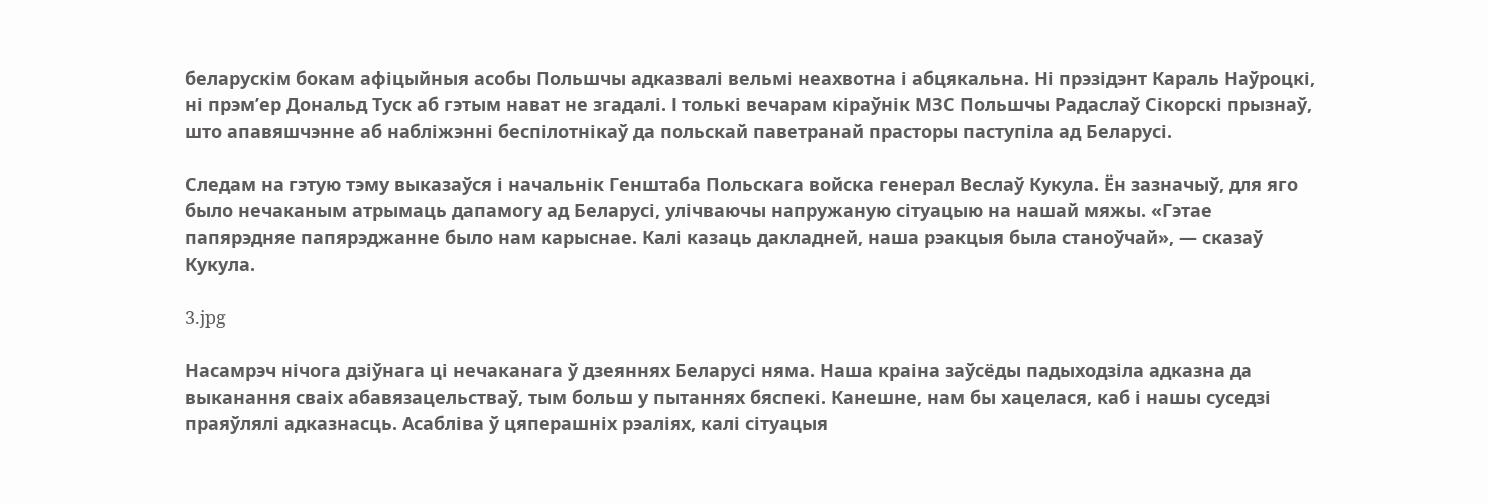беларускім бокам афіцыйныя асобы Польшчы адказвалі вельмі неахвотна і абцякальна. Ні прэзідэнт Караль Наўроцкі, ні прэм’ер Дональд Туск аб гэтым нават не згадалі. І толькі вечарам кіраўнік МЗС Польшчы Радаслаў Сікорскі прызнаў, што апавяшчэнне аб набліжэнні беспілотнікаў да польскай паветранай прасторы паступіла ад Беларусі.

Следам на гэтую тэму выказаўся і начальнік Генштаба Польскага войска генерал Веслаў Кукула. Ён зазначыў, для яго было нечаканым атрымаць дапамогу ад Беларусі, улічваючы напружаную сітуацыю на нашай мяжы. «Гэтае папярэдняе папярэджанне было нам карыснае. Калі казаць дакладней, наша рэакцыя была станоўчай», — сказаў Кукула.

3.jpg

Насамрэч нічога дзіўнага ці нечаканага ў дзеяннях Беларусі няма. Наша краіна заўсёды падыходзіла адказна да выканання сваіх абавязацельстваў, тым больш у пытаннях бяспекі. Канешне, нам бы хацелася, каб і нашы суседзі праяўлялі адказнасць. Асабліва ў цяперашніх рэаліях, калі сітуацыя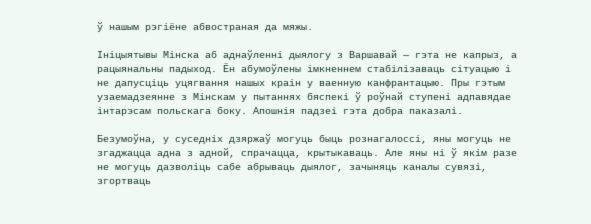ў нашым рэгіёне абвостраная да мяжы.

Ініцыятывы Мінска аб аднаўленні дыялогу з Варшавай — гэта не капрыз, а рацыянальны падыход. Ён абумоўлены імкненнем стабілізаваць сітуацыю і не дапусціць уцягвання нашых краін у ваенную канфрантацыю. Пры гэтым узаемадзеянне з Мінскам у пытаннях бяспекі ў роўнай ступені адпавядае інтарэсам польскага боку. Апошнія падзеі гэта добра паказалі.

Безумоўна, у суседніх дзяржаў могуць быць рознагалоссі, яны могуць не згаджацца адна з адной, спрачацца, крытыкаваць. Але яны ні ў якім разе не могуць дазволіць сабе абрываць дыялог, зачыняць каналы сувязі, згортваць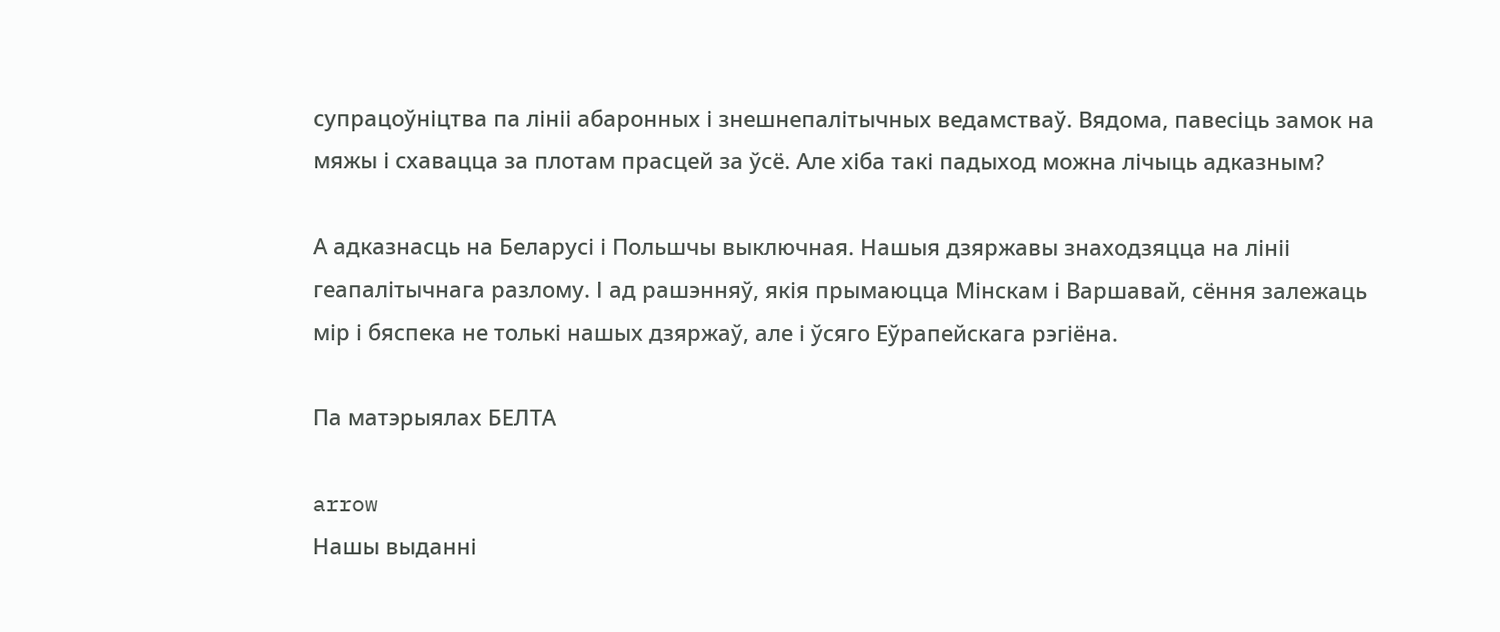супрацоўніцтва па лініі абаронных і знешнепалітычных ведамстваў. Вядома, павесіць замок на мяжы і схавацца за плотам прасцей за ўсё. Але хіба такі падыход можна лічыць адказным?

А адказнасць на Беларусі і Польшчы выключная. Нашыя дзяржавы знаходзяцца на лініі геапалітычнага разлому. І ад рашэнняў, якія прымаюцца Мінскам і Варшавай, сёння залежаць мір і бяспека не толькі нашых дзяржаў, але і ўсяго Еўрапейскага рэгіёна.

Па матэрыялах БЕЛТА

arrow
Нашы выданні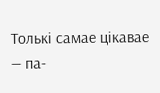Толькі самае цікавае — па-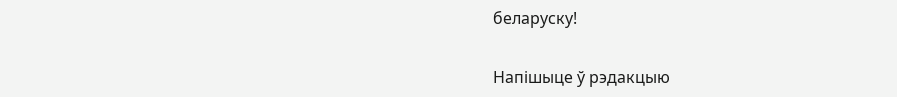беларуску!

Напішыце ў рэдакцыю